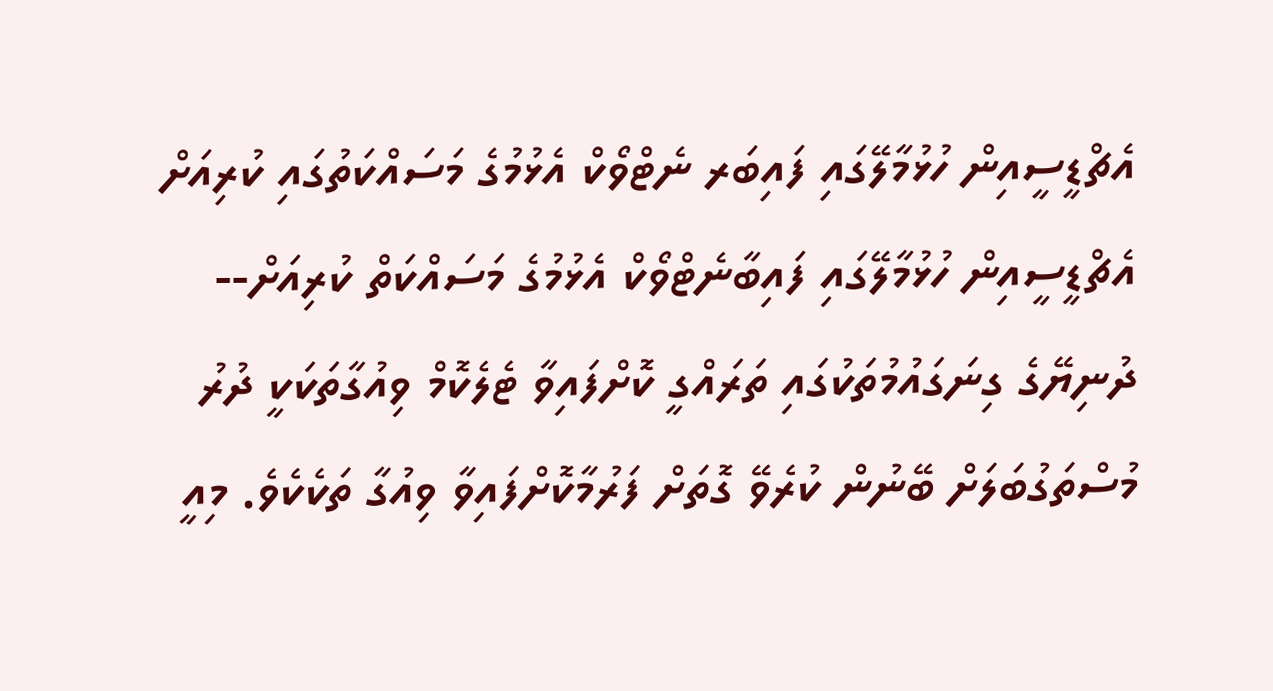އެޗްޑީސީއިން ހުޅުމާލޭގައި ފައިބަރ ނެޓްވޯކް އެޅުމުގެ މަސައްކަތުގައި ކުރިއަށް
އެޗްޑީސީއިން ހުޅުމާލޭގައި ފައިބާނެޓްވޯކް އެޅުމުގެ މަސައްކަތް ކުރިއަށް--
ދުނިޔޭގެ ގިނަގައުމުތަކުގައި ތަރައްގީ ކޮށްފައިވާ ޓެލެކޮމް ވިއުގާތަކަކީ ދުރު މުސްތަގުބަލަށް ބޭނުން ކުރެވޭ ގޮތަށް ފަރުމާކޮށްފައިވާ ވިއުގާ ތަކެކެވެ. މިއީ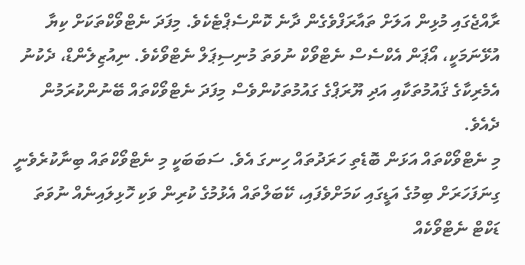ރާއްޖެގައި މުޅިން އަލަށް ތައާރަފްވެގެން ދާނެ ކޮންސެޕްޓެކެވެ. މިފަދަ ނެޓްވޯކްތަކަށް ކިޔާ އުޅޭނަމަކީ، އޯޕަން އެކްސެސް ނެޓްވޯކް ނުވަތަ މުނިސިޕަލް ނެޓްވޯކެވެ. ނިއުޒިލެންޑް، ދެކުނު އެމެރިކާގެ ޤައުމުތަކާއި އަދި ޔޫރަޕްގެ ގައުމުތަކުންވެސް މިފަދަ ނެޓްވޯކްތައް ބޭނުންކުރަމުން ދެއެވެ.
މި ނެޓްވޯކްތައް އަޅަން ބޮޑެތި ހަރަދުތައް ހިނގަ އެވެ. ސަބަބަކީ މި ނެޓްވޯކްތައް ބިނާކުރެވެނީ ގިނަފަހަރަށް ބިމުގެ އަޑީގައި ކަމަށްވެފައި، ކޭބަލްތައް އެޅުމުގެ ކުރިން ވަކި ހޮޅިލައިނެއް ނުވަތަ ޑަކްޓް ނެޓްވޯކެއް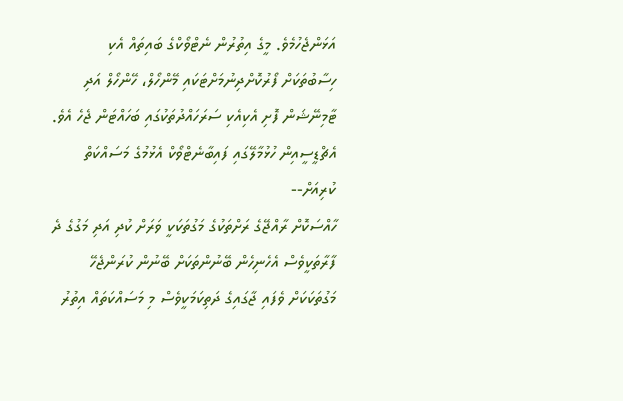އަޅަންޖެހުމެވެ. މީގެ އިތުރުން ނެޓްވޯކްގެ ބައިތައް އެކި ހިސާބުތަކަށް ފޯރުކޮށްދިނުމަށްޓަކައި މޭންހޯލް، ހޭންހޯލް އަދި ޓާމިނޭޝަން ފޮށި އެކިއެކި ސަރަހައްދުތަކުގައި ބަހައްޓަން ޖެހެ އެވެ.
އެޗްޑީސީއިން ހުޅުމާލޭގައި ފައިބާނެޓްވޯކް އެޅުމުގެ މަސައްކަތް ކުރިއަށް--
ހާއްސަކޮށް ރާއްޖޭގެ ރަށްތަކުގެ މަގުތަކަކީ ވަރަށް ކުދި އަދި މަގުގެ ދެ ފާރާތަކީވެސް އެހެނިހެން ބޭނުންތަކަށް ބޭނުން ކުރަންޖެހޭ މަގުތަކަކަށް ވެފައި ޖާގައިގެ ދަތިކަމަކީވެސް މި މަސައްކަތައް އިތުރު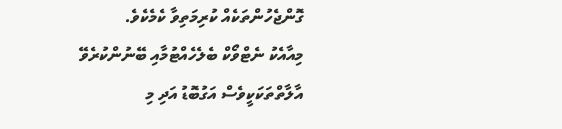ގޮންޖެހުންތަކެއް ކުރިމަތިވާ ކެމެކެވެ.
މިއާއެކު ނެޓްވޯކް ބެލެހެއްޓުމާއި ބޭނުންކުރެވޭ އާލާތްތަކަކީވެސް އަގުބޮޑު އަދި މި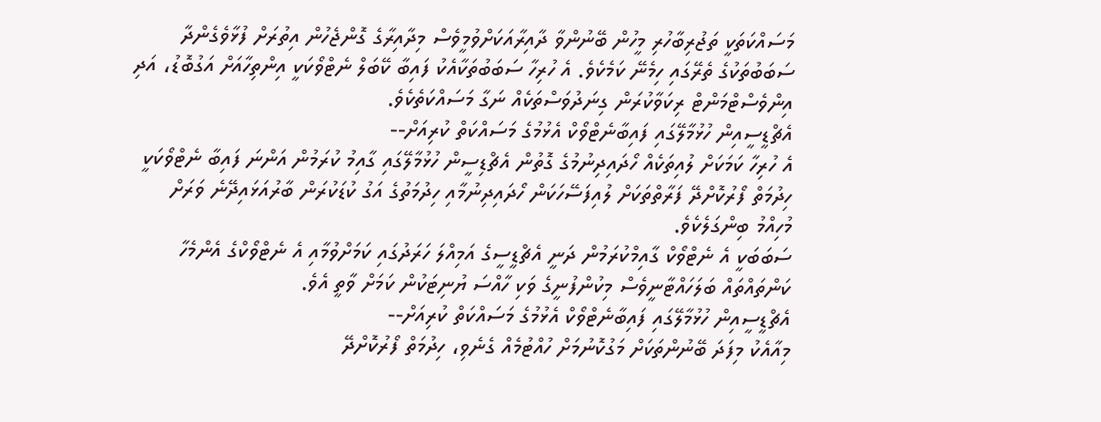މަސައްކަތަކީ ތަޖުރިބާހުރި މީހުން ބޭނުންވާ ދާއިރާއަކަށްވުމީވެސް މިދާއިރާގެ ގޮންޖެހުން އިތުރަށް ފުޅާވެގެންދާ ސަބަބުތަކުގެ ތެރޭގައި ހިމެނޭ ކަމެކެވެ. އެ ހުރިހާ ސަބަބުތަކާއެކު ފައިބާ ކޭބަލް ނެޓްވޯކަކީ އިންތިހާއަށް އަގުބޮޑު، އަދި އިންވެސްޓްމަންޓް ރިކަވާކުރަން ގިނަދުވަސްތަކެއް ނަގާ މަސައްކަތެކެވެ.
އެޗްޑީސީއިން ހުޅުމާލޭގައި ފައިބާނެޓްވޯކް އެޅުމުގެ މަސައްކަތް ކުރިއަށް--
އެ ހުރިހާ ކަމަކަށް ލުއިތަކެއް ހޯދައިދިނުމުގެ ގޮތުން އެޗްޑިސީން ހުޅުމާލޭގައި ގާއިމު ކުރަމުން އަންނަ ފައިބާ ނެޓްވޯކަކީ ހިދުމަތް ފޯރުކޮށްދޭ ފަރާތްތަކަށް ލުއިފަސޭހަކަން ހޯދައިދިނުމާއި ހިދުމަތުގެ އަގު ކުޑަކުރަން ބާރުއަޅައިދޭނެ ވަރަށް މުހިއްމު ބިންގަލެކެވެ.
ސަބަބަކީ އެ ނެޓްވޯކް ގާއިމްކުރަމުން ދަނީ އެޗްޑީސީގެ އަމިއްލަ ހަރަދުގައި ކަމަށްވުމާއި އެ ނެޓްވޯކްގެ އެންމެހާ ކަންތައްތައް ބަލަހައްޓާނީވެސް މިކުންފުނީގެ ވަކި ހާއްސަ ޔުނިޓަކުން ކަމަށް ވާތީ އެވެ.
އެޗްޑީސީއިން ހުޅުމާލޭގައި ފައިބާނެޓްވޯކް އެޅުމުގެ މަސައްކަތް ކުރިއަށް--
މިއާއެކު މިފަދަ ބޭނުންތަކަށް މަގުކޮނުމަށް ހުއްޓުމެއް ގެނެވި، ހިދުމަތް ފޯރުކޮށްދޭ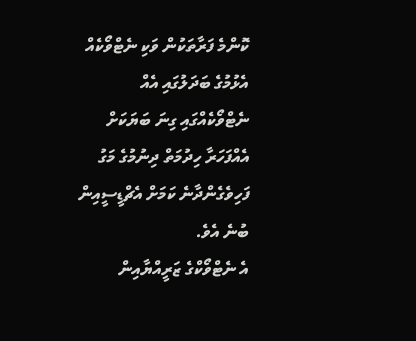ކޮންމެ ފަރާތަކުން ވަކި ނެޓްވޯކެއް އެޅުމުގެ ބަދަލުގައި އެއް ނެޓްވޯކެއްގައި ގިނަ ބަޔަކަށް އެއްފަހަރާ ހިދުމަތް ދިނުމުގެ މަގު ފަހިވެގެންދާނެ ކަމަށް އެޗްޑީސީއިން ބުނެ އެވެ.
އެ ނެޓްވޯކްގެ ޒަރީއްޔާއިން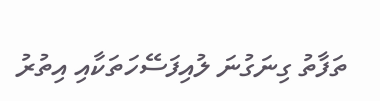ތަފާތު ގިނަގުނަ ލުއިފަސޭހަތަކާއި އިތުރު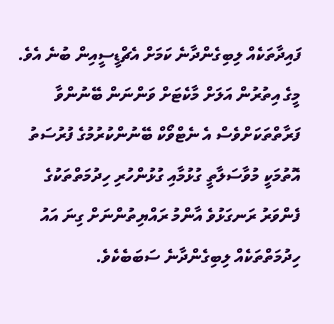ފައިދާތަކެއް ލިބިގެންދާނެ ކަމަށް އެޗްޑީސީއިން ބުނެ އެވެ. މީގެ އިތުރުން އަލަށް މާކެޓަށް ވަންނަން ބޭނުންވާ ފަރާތްތަކަށްވެސް އެ ނެޓްވޯކް ބޭނުންކުރުމުގެ ފުރުސަތު އޮތުމަކީ މުވާސަލާތީ ގުޅުމާއި ގުޅުންހުރި ހިދުމަތްތަކުގެ ފެންވަރު ރަނގަޅުވެ އާންމު ރައްޔިތުންނަށް ގިނަ އައު ހިދުމަތްތަކެއް ލިބިގެންދާނެ ސަބަބެކެވެ.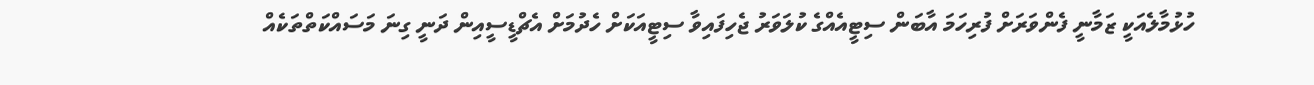ހުޅުމާލެއަކީ ޒަމާނީ ފެންވަރަށް ފުރިހަމަ އާބަން ސިޓީއެއްގެ ކުލަވަރު ޖެހިފައިވާ ސިޓީއަކަށް ހެދުމަށް އެޗްޑީސީއިން ދަނީ ގިނަ މަސައްކަތްތަކެއް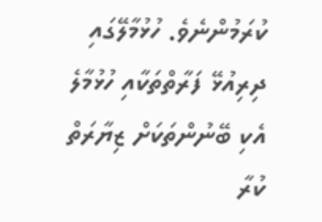ކުރަމުންނެވެ. ހުޅުމާލޭގައި ދިރިއުޅޭ ފަރާތްތަކާއި ހުޅުމާލެ އެކި ބޭނުންތަކަށް ޒިޔާރަތް ކުރާ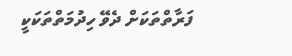ފަރާތްތަކަށް ދެވޭ ހިދުމަތްތަކަކީ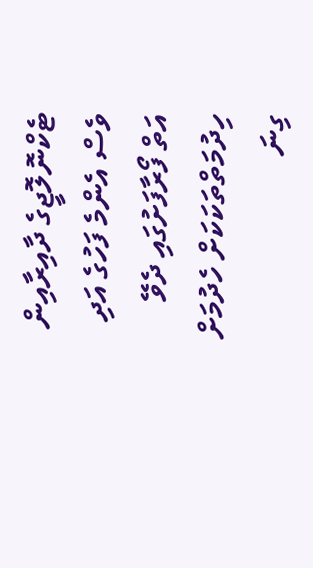ޓެކްނޮލޮޖީގެ ދާއިރާއިން ވެސް އެންމެ ފަހުގެ އަދި އަތް ފޯރާފަށުގައި ދެވޭ ހިދުމަތްތަކަކަށް ހެދުމަށް ގިނަ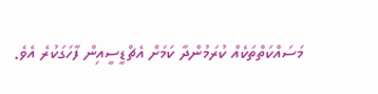މަސައްކަތްތަކެއް ކުރަމުންދާ ކަމަށް އެޗްޑީސީއިން ފާހަގަކުރެ އެވެ.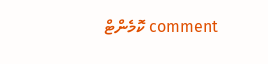comment ކޮމެންޓް